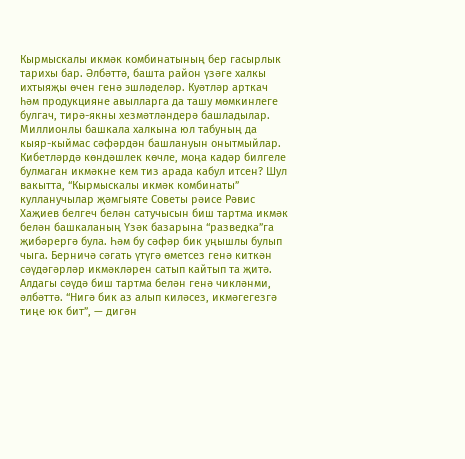Кырмыскалы икмәк комбинатының бер гасырлык тарихы бар. Әлбәттә, башта район үзәге халкы ихтыяҗы өчен генә эшләделәр. Куәтләр арткач һәм продукцияне авылларга да ташу мөмкинлеге булгач, тирә-якны хезмәтләндерә башладылар. Миллионлы башкала халкына юл табуның да кыяр-кыймас сәфәрдән башлануын онытмыйлар. Кибетләрдә көндәшлек көчле, моңа кадәр билгеле булмаган икмәкне кем тиз арада кабул итсен? Шул вакытта, “Кырмыскалы икмәк комбинаты” кулланучылар җәмгыяте Советы рәисе Рәвис Хаҗиев белгеч белән сатучысын биш тартма икмәк белән башкаланың Үзәк базарына “разведка”га җибәрергә була. Һәм бу сәфәр бик уңышлы булып чыга. Берничә сәгать үтүгә өметсез генә киткән сәүдәгәрләр икмәкләрен сатып кайтып та җитә. Алдагы сәүдә биш тартма белән генә чикләнми, әлбәттә. “Нигә бик аз алып киләсез, икмәгегезгә тиңе юк бит”, — дигән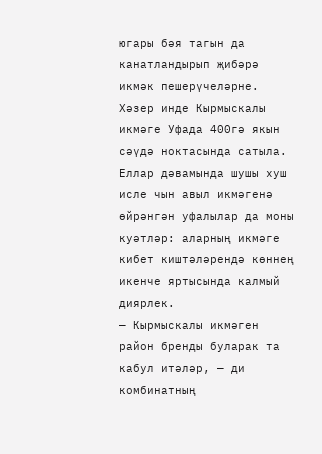югары бәя тагын да канатландырып җибәрә икмәк пешерүчеләрне. Хәзер инде Кырмыскалы икмәге Уфада 400гә якын сәүдә ноктасында сатыла. Еллар дәвамында шушы хуш исле чын авыл икмәгенә өйрәнгән уфалылар да моны куәтләр: аларның икмәге кибет киштәләрендә көннең икенче яртысында калмый диярлек.
— Кырмыскалы икмәген район бренды буларак та кабул итәләр, — ди комбинатның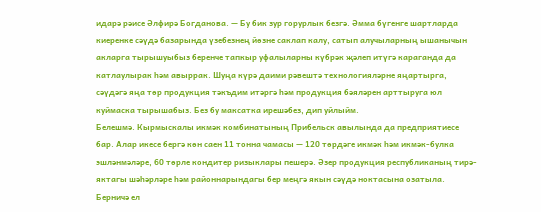идарә рәисе Әлфирә Богданова. — Бу бик зур горурлык безгә. Әмма бүгенге шартларда киеренке сәүдә базарында үзебезнең йөзне саклап калу, сатып алучыларның ышанычын акларга тырышуыбыз беренче тапкыр уфалыларны күбрәк җәлеп итүгә караганда да катлаулырак һәм авыррак. Шуңа күрә даими рәвештә технологияләрне яңартырга, сәүдәгә яңа төр продукция тәкъдим итәргә һәм продукция бәяләрен арттыруга юл куймаска тырышабыз. Без бу максатка ирешәбез, дип уйлыйм.
Белешмә. Кырмыскалы икмәк комбинатының Прибельск авылында да предприятиесе бар. Алар икесе бергә көн саен 11 тонна чамасы — 120 төрдәге икмәк һәм икмәк-булка эшләнмәләре, 60 төрле кондитер ризыклары пешерә. Әзер продукция республиканың тирә-яктагы шәһәрләре һәм районнарындагы бер меңгә якын сәүдә ноктасына озатыла.
Берничә ел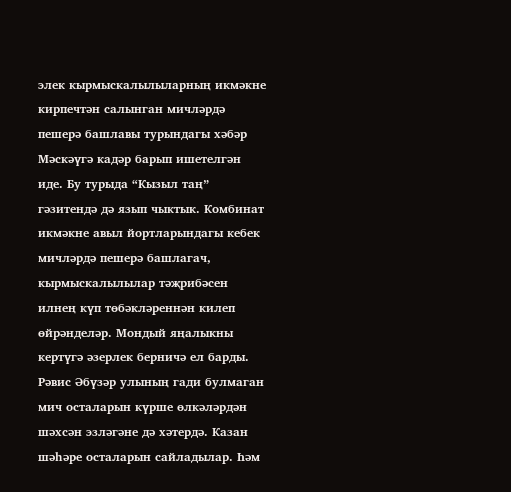элек кырмыскалылыларның икмәкне кирпечтән салынган мичләрдә пешерә башлавы турындагы хәбәр Мәскәүгә кадәр барып ишетелгән иде. Бу турыда “Кызыл таң” гәзитендә дә язып чыктык. Комбинат икмәкне авыл йортларындагы кебек мичләрдә пешерә башлагач, кырмыскалылылар тәҗрибәсен илнең күп төбәкләреннән килеп өйрәнделәр. Мондый яңалыкны кертүгә әзерлек берничә ел барды. Рәвис Әбүзәр улының гади булмаган мич осталарын күрше өлкәләрдән шәхсән эзләгәне дә хәтердә. Казан шәһәре осталарын сайладылар. Һәм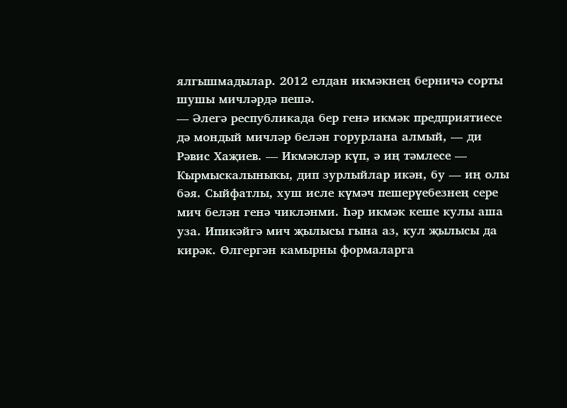ялгышмадылар. 2012 елдан икмәкнең берничә сорты шушы мичләрдә пешә.
— Әлегә республикада бер генә икмәк предприятиесе дә мондый мичләр белән горурлана алмый, — ди Рәвис Хаҗиев. — Икмәкләр күп, ә иң тәмлесе — Кырмыскалыныкы, дип зурлыйлар икән, бу — иң олы бәя. Сыйфатлы, хуш исле күмәч пешерүебезнең сере мич белән генә чикләнми. Һәр икмәк кеше кулы аша уза. Ипикәйгә мич җылысы гына аз, кул җылысы да кирәк. Өлгергән камырны формаларга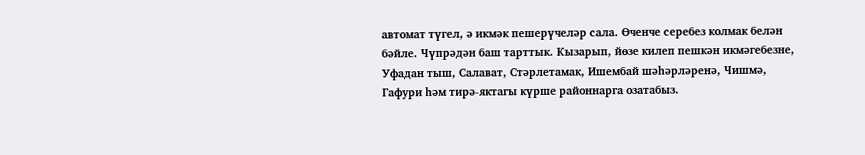автомат түгел, ә икмәк пешерүчеләр сала. Өченче серебез колмак белән бәйле. Чүпрәдән баш тарттык. Кызарып, йөзе килеп пешкән икмәгебезне, Уфадан тыш, Салават, Стәрлетамак, Ишембай шәһәрләренә, Чишмә, Гафури һәм тирә-яктагы күрше районнарга озатабыз.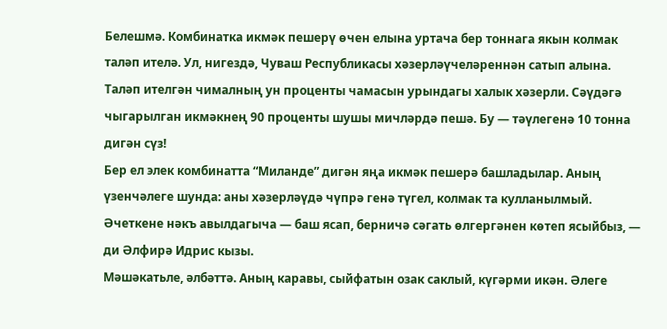Белешмә. Комбинатка икмәк пешерү өчен елына уртача бер тоннага якын колмак таләп ителә. Ул, нигездә, Чуваш Республикасы хәзерләүчеләреннән сатып алына. Таләп ителгән чималның ун проценты чамасын урындагы халык хәзерли. Сәүдәгә чыгарылган икмәкнең 90 проценты шушы мичләрдә пешә. Бу — тәүлегенә 10 тонна дигән сүз!
Бер ел элек комбинатта “Миланде” дигән яңа икмәк пешерә башладылар. Аның үзенчәлеге шунда: аны хәзерләүдә чүпрә генә түгел, колмак та кулланылмый. Әчеткене нәкъ авылдагыча — баш ясап, берничә сәгать өлгергәнен көтеп ясыйбыз, — ди Әлфирә Идрис кызы.
Мәшәкатьле, әлбәттә. Аның каравы, сыйфатын озак саклый, күгәрми икән. Әлеге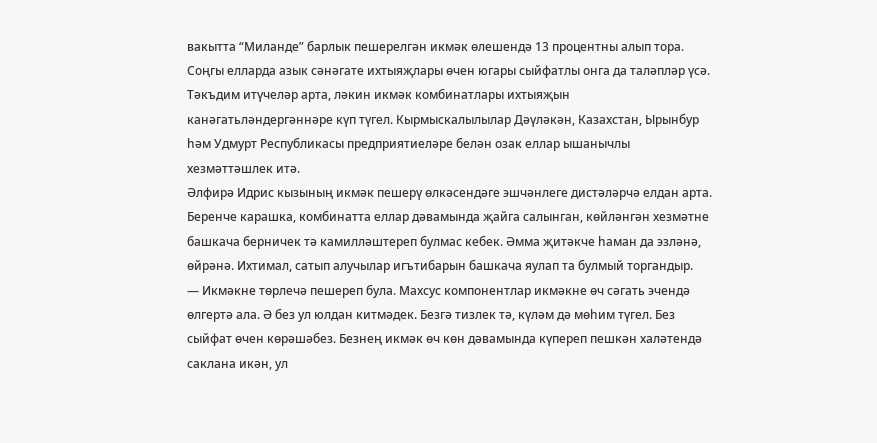вакытта “Миланде” барлык пешерелгән икмәк өлешендә 13 процентны алып тора. Соңгы елларда азык сәнәгате ихтыяҗлары өчен югары сыйфатлы онга да таләпләр үсә. Тәкъдим итүчеләр арта, ләкин икмәк комбинатлары ихтыяҗын канәгатьләндергәннәре күп түгел. Кырмыскалылылар Дәүләкән, Казахстан, Ырынбур һәм Удмурт Республикасы предприятиеләре белән озак еллар ышанычлы хезмәттәшлек итә.
Әлфирә Идрис кызының икмәк пешерү өлкәсендәге эшчәнлеге дистәләрчә елдан арта. Беренче карашка, комбинатта еллар дәвамында җайга салынган, көйләнгән хезмәтне башкача берничек тә камилләштереп булмас кебек. Әмма җитәкче һаман да эзләнә, өйрәнә. Ихтимал, сатып алучылар игътибарын башкача яулап та булмый торгандыр.
— Икмәкне төрлечә пешереп була. Махсус компонентлар икмәкне өч сәгать эчендә өлгертә ала. Ә без ул юлдан китмәдек. Безгә тизлек тә, күләм дә мөһим түгел. Без сыйфат өчен көрәшәбез. Безнең икмәк өч көн дәвамында күпереп пешкән халәтендә саклана икән, ул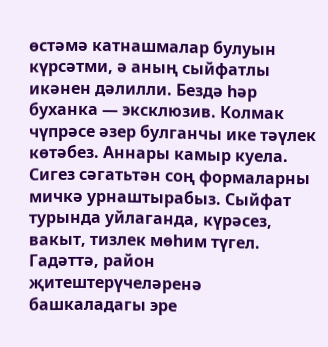өстәмә катнашмалар булуын күрсәтми, ә аның сыйфатлы икәнен дәлилли. Бездә һәр буханка — эксклюзив. Колмак чүпрәсе әзер булганчы ике тәүлек көтәбез. Аннары камыр куела. Сигез сәгатьтән соң формаларны мичкә урнаштырабыз. Сыйфат турында уйлаганда, күрәсез, вакыт, тизлек мөһим түгел.
Гадәттә, район җитештерүчеләренә башкаладагы эре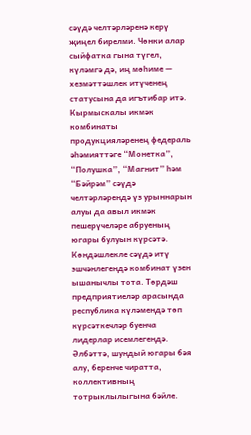сәүдә челтәрләренә керү җиңел бирелми. Чөнки алар сыйфатка гына түгел, күләмгә дә, иң мөһиме — хезмәттәшлек итүченең статусына да игътибар итә. Кырмыскалы икмәк комбинаты продукцияләренең федераль әһәмияттәге “Монетка”, “Полушка”, “Магнит” һәм “Бәйрәм” сәүдә челтәрләрендә үз урыннарын алуы да авыл икмәк пешерүчеләре абруеның югары булуын күрсәтә. Көндәшлекле сәүдә итү эшчәнлегендә комбинат үзен ышанычлы тота. Төрдәш предприятиеләр арасында республика күләмендә төп күрсәткечләр буенча лидерлар исемлегендә.
Әлбәттә, шундый югары бәя алу, беренче чиратта, коллективның тотрыклылыгына бәйле.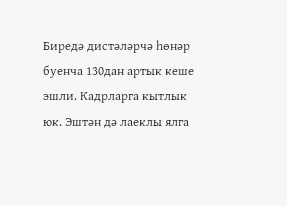Биредә дистәләрчә һөнәр буенча 130дан артык кеше эшли. Кадрларга кытлык юк. Эштән дә лаеклы ялга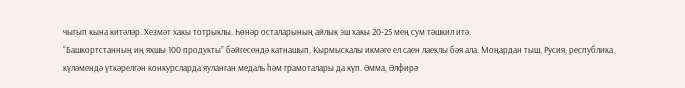чыгып кына китәләр. Хезмәт хакы тотрыклы. Һөнәр осталарының айлык эш хакы 20-25 мең сум тәшкил итә.
“Башкортстанның иң яхшы 100 продукты” бәйгесендә катнашып, Кырмыскалы икмәге ел саен лаеклы бәя ала. Моңардан тыш, Русия, республика күләмендә үткәрелгән конкурсларда яуланган медаль һәм грамоталары да күп. Әмма, Әлфирә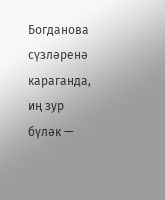Богданова сүзләренә караганда, иң зур бүләк —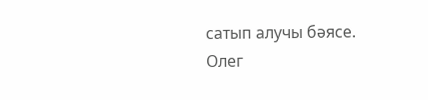сатып алучы бәясе.
Олег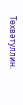Төхвәтуллин.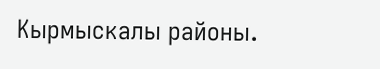Кырмыскалы районы.